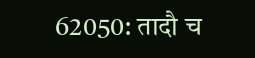62050: तादौ च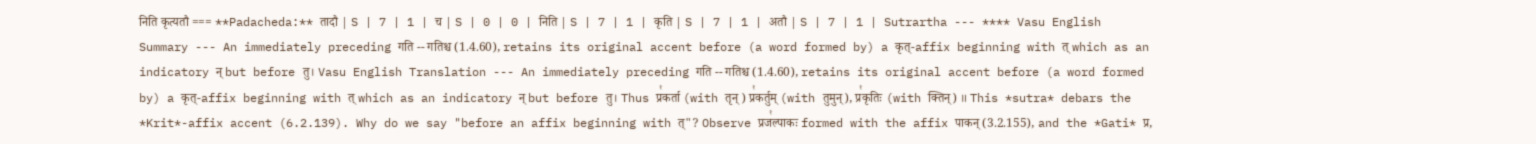निति कृत्यतौ === **Padacheda:** तादौ | S | 7 | 1 | च | S | 0 | 0 | निति | S | 7 | 1 | कृति | S | 7 | 1 | अतौ | S | 7 | 1 | Sutrartha --- **** Vasu English Summary --- An immediately preceding गति -- गतिश्च (1.4.60), retains its original accent before (a word formed by) a कृत्-affix beginning with त् which as an indicatory न् but before तु। Vasu English Translation --- An immediately preceding गति -- गतिश्च (1.4.60), retains its original accent before (a word formed by) a कृत्-affix beginning with त् which as an indicatory न् but before तु। Thus प्र꣡कर्ता (with तृन् ) प्र꣡कर्तुम् (with तुमुन्), प्र꣡कृतिः (with क्तिन्) ॥ This *sutra* debars the *Krit*-affix accent (6.2.139). Why do we say "before an affix beginning with त्"? Observe प्रज꣡ल्पाकः formed with the affix पाकन् (3.2.155), and the *Gati* प्र,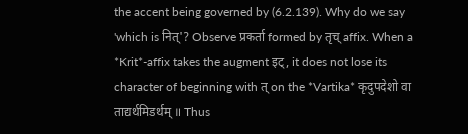the accent being governed by (6.2.139). Why do we say 'which is नित्'? Observe प्रकर्ता formed by तृच् affix. When a *Krit*-affix takes the augment इट्, it does not lose its character of beginning with त् on the *Vartika* कृदुपदेशो वा ताद्यर्थमिडर्थम् ॥ Thus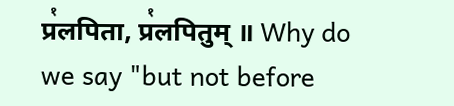प्र꣡लपिता, प्र꣡लपितुम् ॥ Why do we say "but not before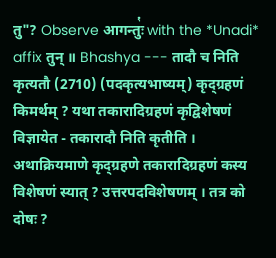तु"? Observe आगन्तुः꣡ with the *Unadi* affix तुन् ॥ Bhashya --- तादौ च निति कृत्यतौ (2710) (पदकृत्यभाष्यम्) कृद्ग्रहणं किमर्थम् ? यथा तकारादिग्रहणं कृद्विशेषणं विज्ञायेत - तकारादौ निति कृतीति । अथाक्रियमाणे कृद्ग्रहणे तकारादिग्रहणं कस्य विशेषणं स्यात् ? उत्तरपदविशेषणम् । तत्र को दोषः ?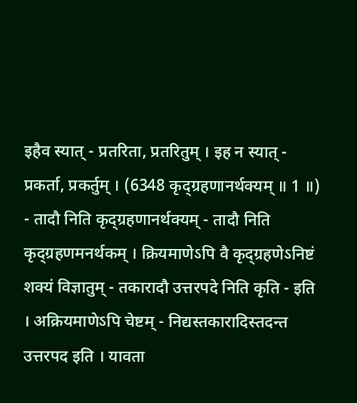इहैव स्यात् - प्रतरिता, प्रतरितुम् । इह न स्यात् - प्रकर्ता, प्रकर्तुम् । (6348 कृद्ग्रहणानर्थक्यम् ॥ 1 ॥) - तादौ निति कृद्ग्रहणानर्थक्यम् - तादौ निति कृद्ग्रहणमनर्थकम् । क्रियमाणेऽपि वै कृद्ग्रहणेऽनिष्टं शक्यं विज्ञातुम् - तकारादौ उत्तरपदे निति कृति - इति । अक्रियमाणेऽपि चेष्टम् - निद्यस्तकारादिस्तदन्त उत्तरपद इति । यावता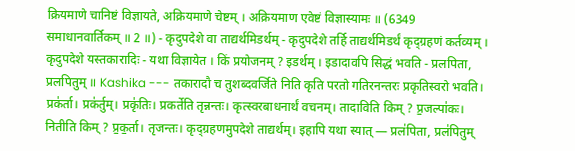क्रियमाणे चानिष्टं विज्ञायते, अक्रियमाणे चेष्टम् । अक्रियमाण एवेष्टं विज्ञास्यामः ॥ (6349 समाधानवार्तिकम् ॥ 2 ॥) - कृदुपदेशे वा ताद्यर्थमिडर्थम् - कृदुपदेशे तर्हि ताद्यर्थमिडर्थं कृद्ग्रहणं कर्तव्यम् । कृदुपदेशे यस्तकारादिः - यथा विज्ञायेत । किं प्रयोजनम् ? इडर्थम् । इडादावपि सिद्धं भवति - प्रलपिता, प्रलपितुम् ॥ Kashika --- तकारादौ च तुशब्दवर्जिते निति कृति परतो गतिरनन्तरः प्रकृतिस्वरो भवति। प्रक॑र्ता। प्रक॑र्तुम्। प्रकृ॑तिः। प्रकर्तेति तृन्नन्तः। कृत्स्वरबाधनार्थं वचनम्। तादाविति किम् ? प्र॒जल्पा॑कः। नितीति किम् ? प्र॒क॒र्ता। तृजन्तः। कृद्ग्रहणमुपदेशे ताद्यर्थम्। इहापि यथा स्यात् — प्रल॑पिता, प्रल॑पितुम्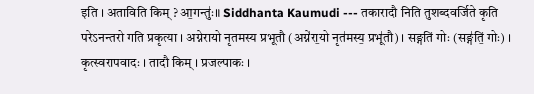इति । अताविति किम् ? आ॒गन्तुः॑॥ Siddhanta Kaumudi --- तकारादौ निति तुशब्दवर्जिते कृति परेऽनन्तरो गति प्रकृत्या । अग्नेरायो नृतमस्य प्रभूतौ (अग्ने॑रा॒यो नृत॑मस्य॒ प्रभू॑तौ) । सङ्गतिं गोः (सङ्ग॑तिं॒ गोः) । कृत्स्वरापवादः । तादौ किम् । प्रजल्पाकः ।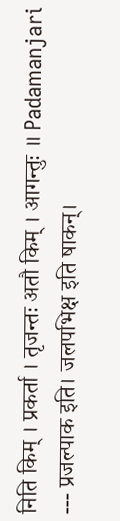निति किम् । प्रकर्ता । तृजन्तः अतौ किम् । आगन्तुः ॥ Padamanjari --- प्रजल्पाक इति। जलपभिक्ष इति षाकन्।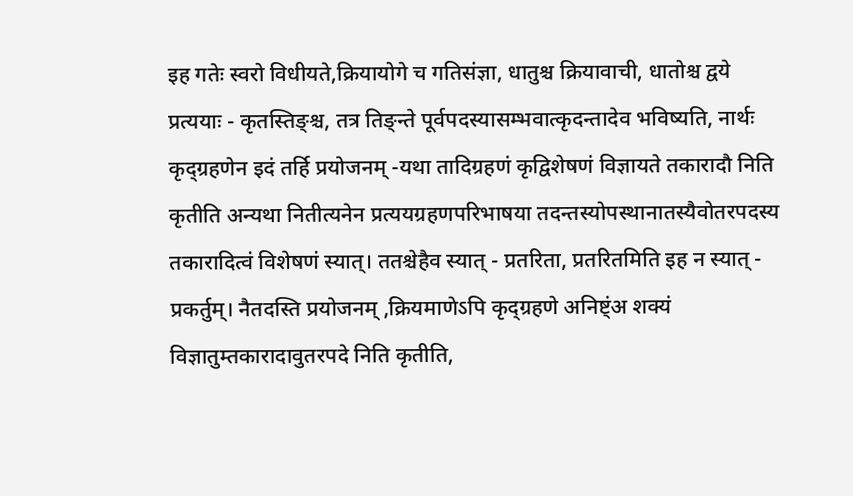इह गतेः स्वरो विधीयते,क्रियायोगे च गतिसंज्ञा, धातुश्च क्रियावाची, धातोश्च द्वये प्रत्ययाः - कृतस्तिङ्श्च, तत्र तिङ्न्ते पूर्वपदस्यासम्भवात्कृदन्तादेव भविष्यति, नार्थः कृद्ग्रहणेन इदं तर्हि प्रयोजनम् -यथा तादिग्रहणं कृद्विशेषणं विज्ञायते तकारादौ निति कृतीति अन्यथा नितीत्यनेन प्रत्ययग्रहणपरिभाषया तदन्तस्योपस्थानातस्यैवोतरपदस्य तकारादित्वं विशेषणं स्यात्। ततश्चेहैव स्यात् - प्रतरिता, प्रतरितमिति इह न स्यात् - प्रकर्तुम्। नैतदस्ति प्रयोजनम् ,क्रियमाणेऽपि कृद्ग्रहणे अनिष्ट्ंअ शक्यं विज्ञातुम्तकारादावुतरपदे निति कृतीति,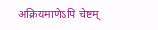अक्रियमाणेऽपि चेष्टम्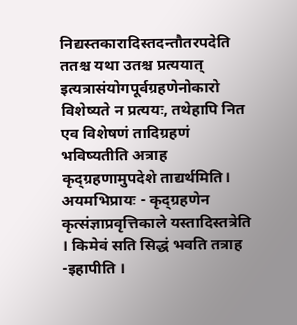निद्यस्तकारादिस्तदन्तौतरपदेति ततश्च यथा उतश्च प्रत्ययात् इत्यत्रासंयोगपूर्वग्रहणेनोकारो विशेष्यते न प्रत्ययः, तथेहापि नित एव विशेषणं तादिग्रहणं भविष्यतीति अत्राह कृद्ग्रहणामुपदेशे ताद्यर्थमिति। अयमभिप्रायः - कृद्ग्रहणेन कृत्संज्ञाप्रवृत्तिकाले यस्तादिस्तत्रेति । किमेवं सति सिद्धं भवति तत्राह -इहापीति ।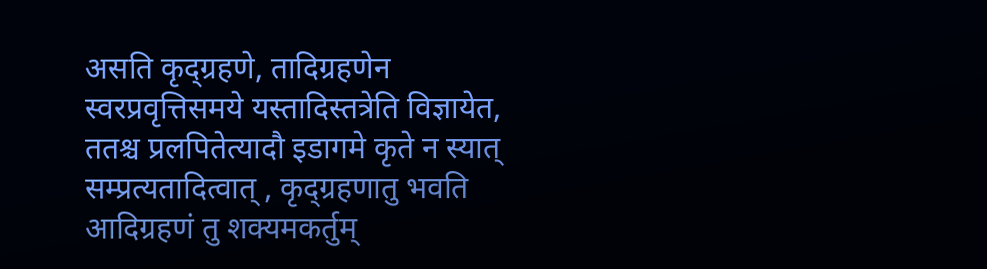असति कृद्ग्रहणे, तादिग्रहणेन स्वरप्रवृत्तिसमये यस्तादिस्तत्रेति विज्ञायेत, ततश्च प्रलपितेत्यादौ इडागमे कृते न स्यात् सम्प्रत्यतादित्वात् , कृद्ग्रहणातु भवति आदिग्रहणं तु शक्यमकर्तुम्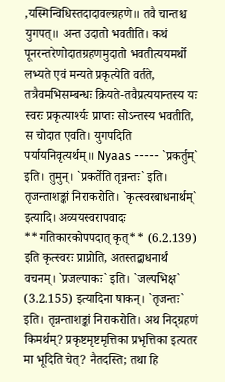,यस्मिन्विधिस्तदादावल्ग्रहणे॥ तवै चान्तश्च युगपत्॥ अन्त उदातो भवतीति। कथं पूनरन्तरेणोदातग्रहणमुदातो भवतीत्ययमर्थो लभ्यते एवं मन्यते प्रकृत्येति वर्तते, तत्रैवमभिसम्बन्धः क्रियते-तवैप्रत्ययान्तस्य यः स्वरः प्रकृत्यार्श्यः प्राप्तः सोऽन्तस्य भवतीति, स चोदात एवति। युगपदिति पर्यायनिवृत्यर्थम्॥ Nyaas ----- `प्रकर्तुम्` इति। तुमुन्। `प्रकर्तेति तृन्नन्तः` इति। तृजन्ताशङ्कां निराकरोति। `कृत्स्वरबाधनार्थम्` इत्यादि। अव्ययस्वरापवादः **गतिकारकोपपदात् कृत्** (6.2.139) इति कृत्स्वरः प्राप्नोति, अतस्तद्बाधनार्थं वचनम्। `प्रजल्पाकः` इति। `जल्पभिक्ष` (3.2.155) इत्यादिना षाकन्। `तृजन्तः` इति। तृन्नन्ताशङ्कां निराकरोति। अथ निद्ग्रहणं किमर्थम्? प्रकृष्टमृष्टमृत्तिका प्रभृत्तिका इत्यतर मा भूदिति चेत्? नैतदस्ति; तथा हि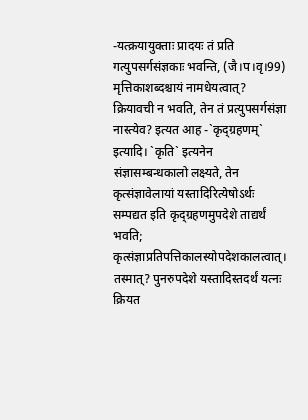-यत्क्रयायुक्ताः प्रादयः तं प्रति गत्युपसर्गसंज्ञकाः भवन्ति, (जै।प।वृ।99) मृत्तिकाशब्दश्चायं नामधेयत्वात्? क्रियावची न भवति, तेन तं प्रत्युपसर्गसंज्ञा नास्त्येव? इत्यत आह -`कृद्ग्रहणम्` इत्यादि। `कृति` इत्यनेन संज्ञासम्बन्धकालो लक्ष्यते, तेन कृत्संज्ञावेलायां यस्तादिरित्येषोऽर्थः सम्पद्यत इति कृद्ग्रहणमुपदेशे ताद्यर्थं भवति; कृत्संज्ञाप्रतिपत्तिकालस्योपदेशकालत्वात्। तस्मात्? पुनरुपदेशे यस्तादिस्तदर्थं यत्नः क्रियत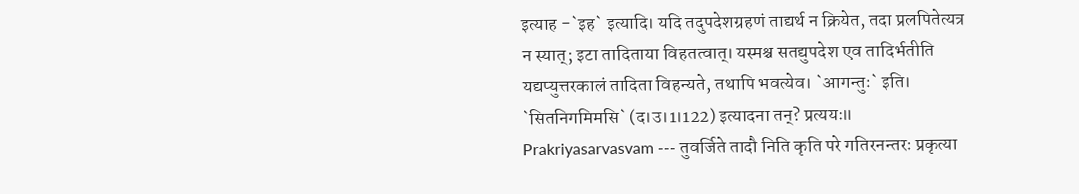इत्याह -`इह` इत्यादि। यदि तदुपदेशग्रहणं ताद्यर्थ न क्रियेत, तदा प्रलपितेत्यत्र न स्यात्; इटा तादिताया विहतत्वात्। यस्मश्च सतद्युपदेश एव तादिर्भतीति यद्यप्युत्तरकालं तादिता विहन्यते, तथापि भवत्येव। `आगन्तुः` इति। `सितनिगमिमसि` (द।उ।1।122) इत्यादना तन्? प्रत्ययः॥ Prakriyasarvasvam --- तुवर्जिते तादौ निति कृति परे गतिरनन्तरः प्रकृत्या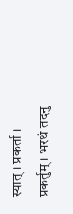स्यात् । प्रकर्ता । प्रकर्तुम् । भरथं तदनु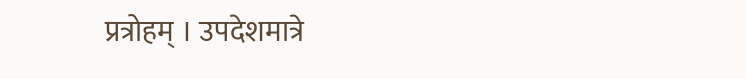प्रत्रोहम् । उपदेशमात्रे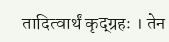तादित्वार्थं कृद्ग्रहः । तेन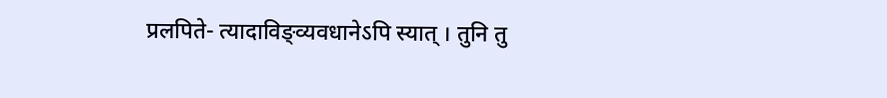प्रलपिते- त्यादाविङ्व्यवधानेऽपि स्यात् । तुनि तु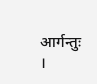आर्गन्तुः ।